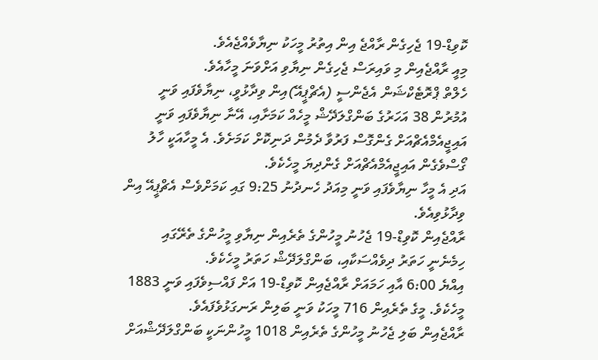ކޮވިޑް-19 ޖެހިގެން ރާއްޖެ އިން އިތުރު މީހަކު ނިޔާވެއްޖެއެވެ.
މިއީ ރާއްޖެއިން މި ވައިރަސް ޖެހިގެން ނިޔާވި އަށްވަނަ މީހާއެވެ.
ހެލްތް ޕްރޮޓެކްޝަން އެޖެންސީ (އެޗްޕީއޭ)އިން ވިދާޅުވީ، ނިޔާވެފައި ވަނީ އުމުރުން 38 އަހަރުގެ ބަންގްލަދޭޝް މީހެއް ކަމަށާއި، އޭނާ ނިޔާވެފައި ވަނީ އައިޖީއެމްއެޗްއަށް ގެންގޮސް ފަރުވާ ދެމުން ދަނިކޮށް ކަމަށެވެ. އެ މީހާއަކީ ހާލު ގޯސްވެގެން އައިޖީއެމްއެޗްއަށް ގެންދިޔަ މީހެކެވެ.
އަދި އެ މީހާ ނިޔާވެފައި ވަނީ މިއަދު ހެނދުނު 9:25 ގައި ކަމަށްވެސް އެޗްޕީއޭ އިން ވިދާޅުވިއެވެ.
ރާއްޖެއިން ކޮވިޑް-19 ޖެހުނު މީހުންގެ ތެރެއިން ނިޔާވި މީހުންގެ ތެރޭގައި ހިމެނެނީ ހަތަރު ދިވެއްސަކާއި، ބަންގްލަދޭޝް ހަތަރު މީހެކެވެ.
އިއްޔެ 6:00 އާއި ހަމައަށް ރާއްޖެއިން ކޮވިޑް-19 އަށް ފައްސިވެފައި ވަނީ 1883 މީހެކެވެ. މީގެ ތެރެއިން 716 މީހަކު ވަނީ ބަލިން ރަނގަޅުވެފައެވެ.
ރާއްޖެއިން ބަލި ޖެހުނު މީހުންގެ ތެރެއިން 1018 މީހުންނަކީ ބަންގްލަދޭޝްއަށް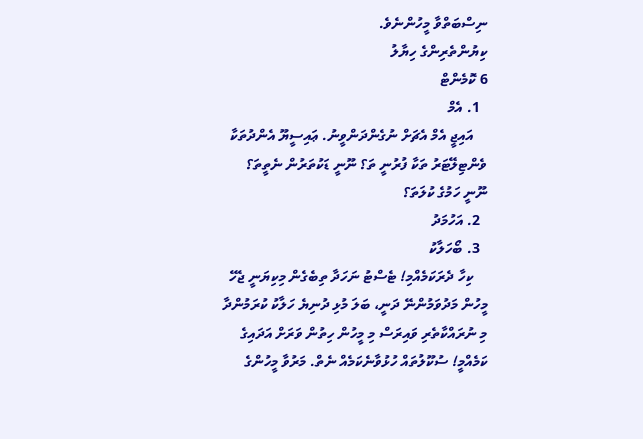ނިސްބަތްވާ މީހުންނެވެ.
ކިޔުންތެރިންގެ ހިޔާލު
6 ކޮމެންޓް
  1. އެމް
    އައިޖީ އެމް އެޗަށް ނުގެންދަންވީނު. ޢައިސީޔޫ އެންދުތަކާ ވެންޓިލޭޓަރު ތަކާ ފުރުނީ ތަ؟ ނޫނީ ޑަކުތަރުން ނެތީތަ؟ ނޫނީ ހަމުގެ ކުލަތަ؟
  2. އަހުމަދު
  3. ބޯހަލާކު
    ކިހާ ދެރަކަމެއްމި! ޓެސްޓު ނަހަދާ ތިބެގެން މިކިޔަނީ ޖެހޭ މީހުން މަދުވަމުންނޭ ދަނީ، ބަލަ މުޅި ދުނިޔެ ހަލާކު ކުރަމުންދާ މި ނުރައްކާތެރި ވައިރަސް މި މީހުން ހިތުން ވަރަށް އަދައިގެ ކަމެއްމީ! ސުކޫލުތައް ހުޅުވާނެކަމެއް ނެތް. މަރުވާ މީހުންގެ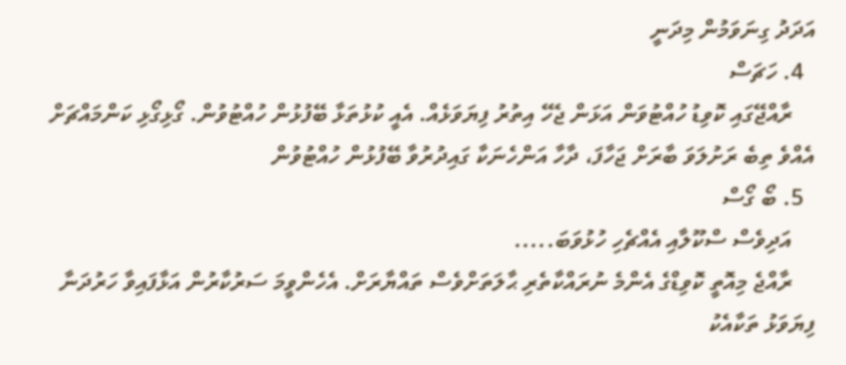އަދަދު ގިނަވަމުން މިދަނީ
  4. ހަޗަސް
    ރާއްޖޭގައި ކޮވިޑު ހުއްޓުވަން އަޅަން ޖެހޭ އިތުރު ފިޔަވަޅެއް. އެއީ ކުޅުތަޅާ ބޭފުޅުން ހުއްޓުވުން. ގޯޅިގޯޅި ކަންމައްޗަށް އެއްވެ ތިބެ ރަށުލަވަ ބާރަށް ޖަހާފަ، ދާހާ އަންހެނަކާ ގައިދުރުވާ ބޭފުޅުން ހުއްޓުވުން
  5. ބޯ ގޯސް
    އަދިވެސް ސްކޫލާއި އެއްޗެހި ހުޅުވަބަ.....
    ރާއްޖެ މިއޮތީ ކޮވިޑްގެ އެންމެ ނުރައްކާތެރި ޙާލަތަށްވެސް ތައްޔާރަށް. އެހެންވީމަ ސަރުކާރުން އަޅާފައިވާ ހަރުދަނާ ފިޔަވަޅު ތަކާއެކު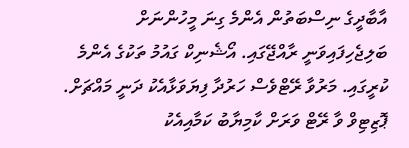އާބާދީގެ ނިސްބަތުން އެންމެ ގިނަ މީހުންނަށް ބަލިޖެހިފައިވަނީ ރާއްޖޭގައި. އޯޝެނިކް ގައުމު ތަކުގެ އެންމެ ކުރީގައި. މަރުވާ ރޭޓްވެސް ހަރުދާ ފިޔަވަޅާއެކު ދަނީ މައްޗަށް. ޕޮޒިޓިވް ވާ ރޭޓް ވަރަށް ކާމިޔާބު ކަމާއިއެކު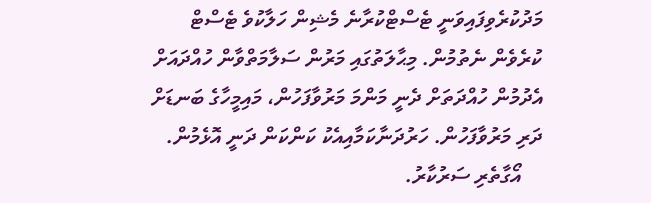މަދުކުރެވިފައިވަނީ ޓެސްޓްކުރާނެ މެޝިން ހަލާކުވެ ޓެސްޓް ކުރެވެން ނެތުމުން. މިޙާލަތުގައި މަރުން ސަލާމަތްވާން ހުއްދައަށް އެދުމުން ހުއްދަތަށް ދެނީ މަންމަ މަރުވާފަހުން، މައިމީހާގެ ބަނޑަށް ދަރި މަރުވާފަހުން. ހަރުދަނާކަމާއިއެކު ކަންކަން ދަނީ އޮޅެމުން.
    އޯގާތެރި ސަރުކާރު.